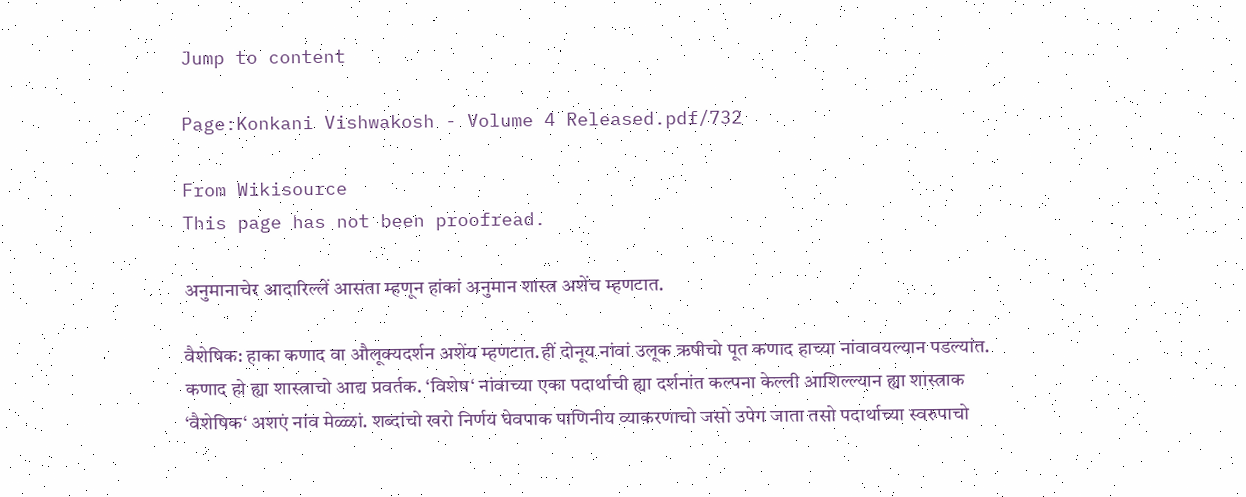Jump to content

Page:Konkani Vishwakosh - Volume 4 Released.pdf/732

From Wikisource
This page has not been proofread.

अनुमानाचेर आदारिल्लें आसता म्हणून हांकां अनुमान शास्त्र अशेंच म्हणटात.

वैशेषिक: हाका कणाद वा औलूक्यदर्शन अशेंय म्हणटात.हीं दोनूय नांवां उलूक ऋषीचो पूत कणाद हाच्या नांवावयल्यान पडल्यांत. कणाद हो ह्या शास्त्राचो आद्य प्रवर्तक. ‘विशेष‘ नांवाच्या एका पदार्थाची ह्या दर्शनांत कल्पना केल्ली आशिल्ल्यान ह्या शास्त्राक ‘वैशेषिक‘ अशएं नांव मेळ्ळां. शब्दांचो खरो निर्णय घेवपाक पाणिनीय व्याकरणाचो जसो उपेग जाता तसो पदार्थाच्या स्वरुपाचो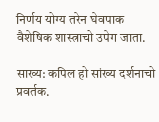निर्णय योग्य तरेन घेवपाक वैशेषिक शास्त्राचो उपेग जाता.

साख्य: कपिल हो सांख्य दर्शनाचो प्रवर्तक.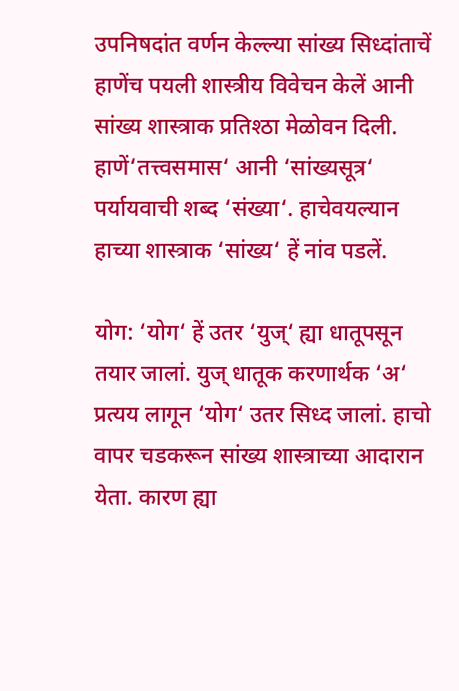उपनिषदांत वर्णन केल्ल्या सांख्य सिध्दांताचें हाणेंच पयली शास्त्रीय विवेचन केलें आनी सांख्य शास्त्राक प्रतिश्ठा मेळोवन दिली. हाणें‘तत्त्वसमास‘ आनी ‘सांख्यसूत्र‘ पर्यायवाची शब्द ‘संख्या‘. हाचेवयल्यान हाच्या शास्त्राक ‘सांख्य‘ हें नांव पडलें.

योग: ‘योग‘ हें उतर ‘युज्‘ ह्या धातूपसून तयार जालां. युज् धातूक करणार्थक ‘अ‘ प्रत्यय लागून ‘योग‘ उतर सिध्द जालां. हाचो वापर चडकरून सांख्य शास्त्राच्या आदारान येता. कारण ह्या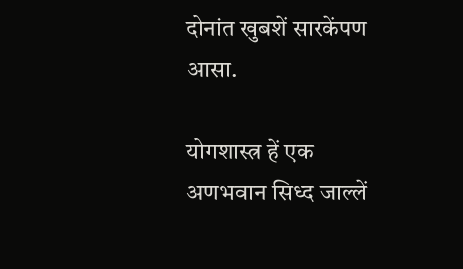दोनांत खुबशें सारकेंपण आसा.

योगशास्त्र हें एक अणभवान सिध्द जाल्लें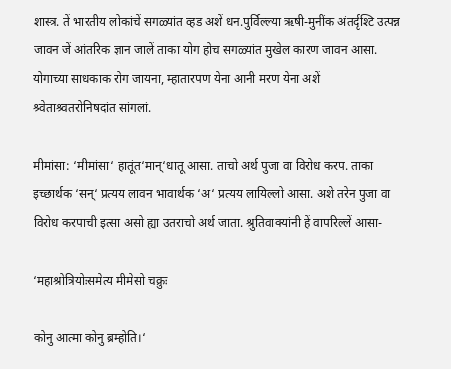शास्त्र. तें भारतीय लोकांचें सगळ्यांत व्हड अशें धन.पुर्विल्ल्या ऋषी-मुनींक अंतर्दृश्टि उत्पन्न जावन जें आंतरिक ज्ञान जालें ताका योग होच सगळ्यांत मुखेल कारण जावन आसा. योगाच्या साधकाक रोग जायना, म्हातारपण येना आनी मरण येना अशें श्र्वेताश्र्वतरोनिषदांत सांगलां.

मीमांसा: ‘मीमांसा‘ हातूंत‘मान्‘धातू आसा. ताचो अर्थ पुजा वा विरोध करप. ताका इच्छार्थक ‘सन्‘ प्रत्यय लावन भावार्थक ‘अ‘ प्रत्यय लायिल्लो आसा. अशे तरेन पुजा वा विरोध करपाची इत्सा असो ह्या उतराचो अर्थ जाता. श्रुतिवाक्यांनी हें वापरिल्लें आसा-

‘महाश्रोत्रियोःसमेत्य मीमेसो चक्रुः

कोनु आत्मा कोनु ब्रम्होति।‘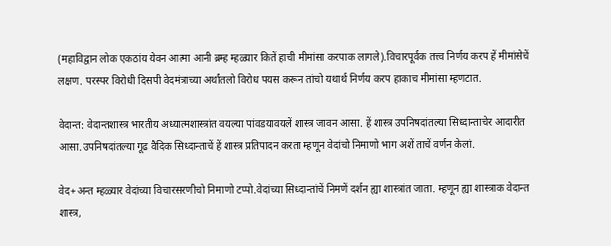(महाविद्वान लोक एकठांय येवन आत्मा आनी ब्रम्ह म्हळ्यार कितें हाची मीमांसा करपाक लागले).विचारपूर्वक तत्त्व निर्णय करप हें मीमांसेचें लक्षण. परस्पर विरोधी दिसपी वेदमंत्राच्या अर्थांतलो विरोध पयस करून तांचो यथार्थ निर्णय करप हाकाच मीमांसा म्हणटात.

वेदान्त: वेदान्तशास्त्र भारतीय अध्यात्मशास्त्रांत वयल्या पांवडयावयलें शास्त्र जावन आसा. हें शास्त्र उपनिषदांतल्या सिध्दान्ताचेर आदारीत आसा.उपनिषदांतल्या गूढ वैदिक सिध्दान्ताचें हें शास्त्र प्रतिपादन करता म्हणून वेदांचो निमाणो भाग अशें ताचें वर्णन केलां.

वेद+अन्त म्हळ्यार वेदांच्या विचारसरणीचो निमाणो टप्पो.वेदांच्या सिध्दान्तांचें निमणें दर्शन ह्या शास्त्रांत जाता. म्हणून ह्या शास्त्राक वेदान्त शास्त्र,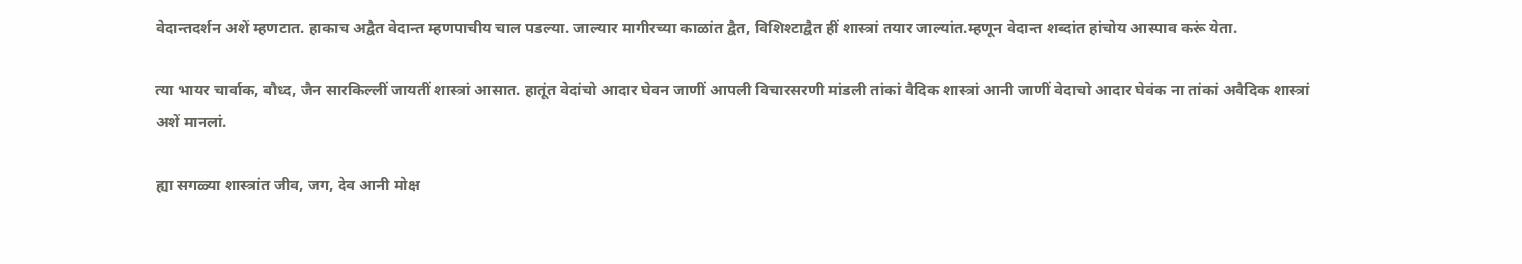वेदान्तदर्शन अशें म्हणटात. हाकाच अद्वैत वेदान्त म्हणपाचीय चाल पडल्या. जाल्यार मागीरच्या काळांत द्वैत, विशिश्टाद्वैत हीं शास्त्रां तयार जाल्यांत.म्हणून वेदान्त शब्दांत हांचोय आस्पाव करूं येता.

त्या भायर चार्वाक, बौध्द, जैन सारकिल्लीं जायतीं शास्त्रां आसात. हातूंत वेदांचो आदार घेवन जाणीं आपली विचारसरणी मांडली तांकां वैदिक शास्त्रां आनी जाणीं वेदाचो आदार घेवंक ना तांकां अवैदिक शास्त्रां अशें मानलां.

ह्या सगळ्या शास्त्रांत जीव, जग, देव आनी मोक्ष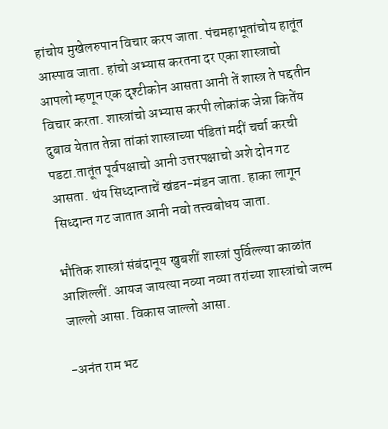हांचोय मुखेलरुपान विचार करप जाता. पंचमहाभूतांचोय हातूंत आस्पाव जाता. हांचो अभ्यास करतना दर एका शास्त्राचो आपलो म्हणून एक दृश्टीकोन आसता आनी तें शास्त्र ते पद्दतीन विचार करता. शास्त्रांचो अभ्यास करपी लोकांक जेन्ना कितेंय दुबाव येतात तेन्ना तांकां शास्त्राच्या पंडितां मदीं चर्चा करची पडटा.तातूंत पूर्वपक्षाचो आनी उत्तरपक्षाचो अशे दोन गट आसता. थंय सिध्दान्ताचें खंडन-मंडन जाता. हाका लागून सिध्दान्त गट जातात आनी नवो तत्त्वबोधय जाता.

भौतिक शास्त्रां संबंदानूय खुबशीं शास्त्रां पुर्विल्ल्या काळांत आशिल्लीं. आयज जायत्या नव्या नव्या तरांच्या शास्त्रांचो जल्म जाल्लो आसा. विकास जाल्लो आसा.

-अनंत राम भट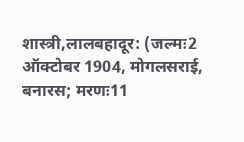शास्त्री,लालबहादूर: (जल्मः2 ऑक्टोबर 1904, मोगलसराई, बनारस; मरणः11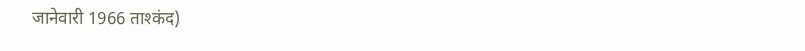जानेवारी 1966 ताश्कंद)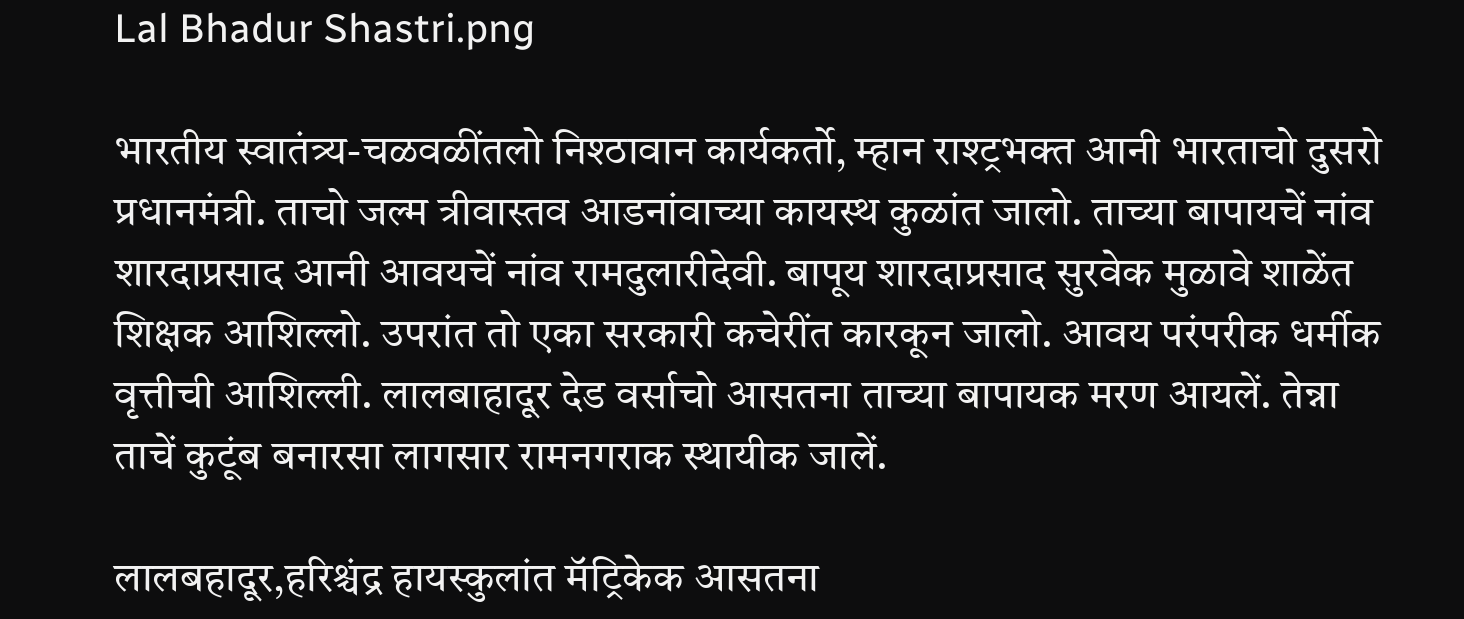Lal Bhadur Shastri.png

भारतीय स्वातंत्र्य-चळवळींतलो निश्ठावान कार्यकर्तो, म्हान राश्ट्रभक्त आनी भारताचो दुसरो प्रधानमंत्री. ताचो जल्म त्रीवास्तव आडनांवाच्या कायस्थ कुळांत जालो. ताच्या बापायचें नांव शारदाप्रसाद आनी आवयचें नांव रामदुलारीदेवी. बापूय शारदाप्रसाद सुरवेक मुळावे शाळेंत शिक्षक आशिल्लो. उपरांत तो एका सरकारी कचेरींत कारकून जालो. आवय परंपरीक धर्मीक वृत्तीची आशिल्ली. लालबाहादूर देड वर्साचो आसतना ताच्या बापायक मरण आयलें. तेन्ना ताचें कुटूंब बनारसा लागसार रामनगराक स्थायीक जालें.

लालबहादूर,हरिश्चंद्र हायस्कुलांत मॅट्रिकेक आसतना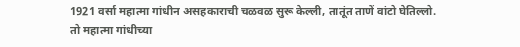1921 वर्सा महात्मा गांधीन असहकाराची चळवळ सुरू केल्ली, तातूंत ताणें वांटो घेतिल्लो. तो महात्मा गांधीच्या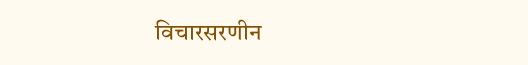विचारसरणीन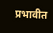प्रभावीत